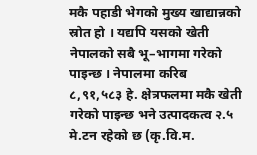मकै पहाडी भेगको मुख्य खाद्यान्नको स्रोत हो । यद्यपि यसको खेती नेपालको सबै भू–भागमा गरेको पाइन्छ । नेपालमा करिब ८,९१,५८३ हे. क्षेत्रफलमा मकै खेती गरेको पाइन्छ भने उत्पादकत्व २.५ मे.टन रहेको छ (कृ.वि.म.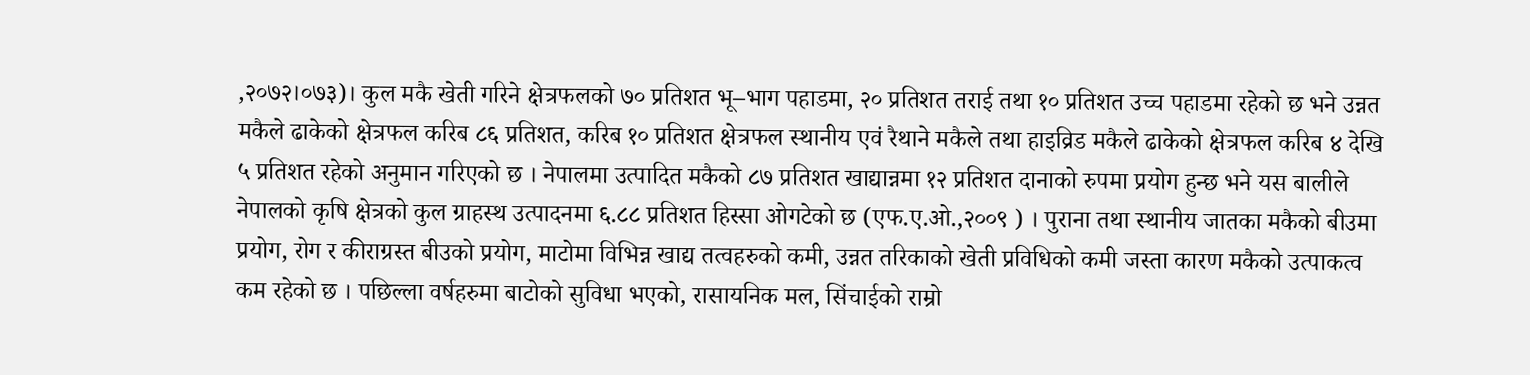,२०७२।०७३)। कुल मकै खेती गरिने क्षेत्रफलको ७० प्रतिशत भू–भाग पहाडमा, २० प्रतिशत तराई तथा १० प्रतिशत उच्च पहाडमा रहेको छ भने उन्नत मकैले ढाकेको क्षेत्रफल करिब ८६ प्रतिशत, करिब १० प्रतिशत क्षेत्रफल स्थानीय एवं रैथाने मकैले तथा हाइव्रिड मकैले ढाकेको क्षेत्रफल करिब ४ देखि ५ प्रतिशत रहेको अनुमान गरिएको छ । नेपालमा उत्पादित मकैको ८७ प्रतिशत खाद्यान्नमा १२ प्रतिशत दानाको रुपमा प्रयोग हुन्छ भने यस बालीले नेपालको कृषि क्षेत्रको कुल ग्राहस्थ उत्पादनमा ६.८८ प्रतिशत हिस्सा ओगटेको छ (एफ.ए.ओ.,२००९ ) । पुराना तथा स्थानीय जातका मकैको बीउमा प्रयोग, रोग र कीराग्रस्त बीउको प्रयोग, माटोमा विभिन्न खाद्य तत्वहरुको कमी, उन्नत तरिकाको खेती प्रविधिको कमी जस्ता कारण मकैको उत्पाकत्व कम रहेको छ । पछिल्ला वर्षहरुमा बाटोको सुविधा भएको, रासायनिक मल, सिंचाईको राम्रो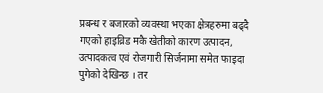प्रबन्ध र बजारको व्यवस्था भएका क्षेत्रहरुमा बढ्दै गएको हाइव्रिड मकै खेतीको कारण उत्पादन, उत्पादकत्व एवं रोजगारी सिर्जनामा समेत फाइदा पुगेको देखिन्छ । तर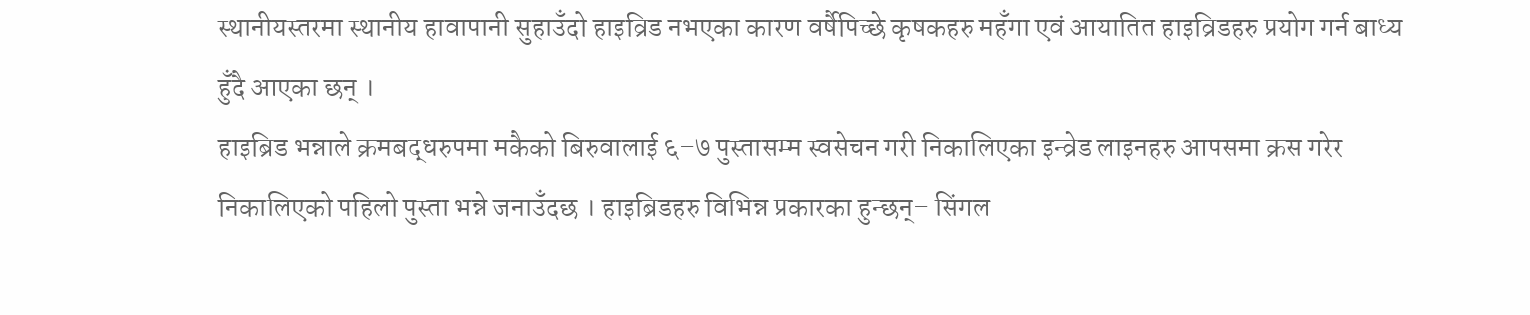स्थानीयस्तरमा स्थानीय हावापानी सुहाउँदो हाइव्रिड नभएका कारण वर्षैपिच्छे कृषकहरु महँगा एवं आयातित हाइव्रिडहरु प्रयोग गर्न बाध्य हुँदै आएका छन् ।
हाइब्रिड भन्नाले क्रमबद्धरुपमा मकैको बिरुवालाई ६–७ पुस्तासम्म स्वसेचन गरी निकालिएका इन्व्रेड लाइनहरु आपसमा क्रस गरेर निकालिएको पहिलो पुस्ता भन्ने जनाउँदछ । हाइब्रिडहरु विभिन्न प्रकारका हुन्छन्– सिंगल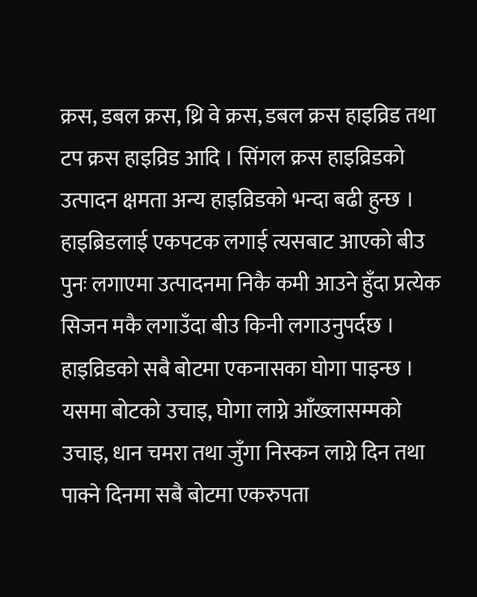क्रस, डबल क्रस, थ्रि वे क्रस, डबल क्रस हाइव्रिड तथा टप क्रस हाइव्रिड आदि । सिंगल क्रस हाइव्रिडको उत्पादन क्षमता अन्य हाइव्रिडको भन्दा बढी हुन्छ । हाइब्रिडलाई एकपटक लगाई त्यसबाट आएको बीउ पुनः लगाएमा उत्पादनमा निकै कमी आउने हुँदा प्रत्येक सिजन मकै लगाउँदा बीउ किनी लगाउनुपर्दछ । हाइव्रिडको सबै बोटमा एकनासका घोगा पाइन्छ । यसमा बोटको उचाइ, घोगा लाग्ने आँख्लासम्मको उचाइ, धान चमरा तथा जुँगा निस्कन लाग्ने दिन तथा पाक्ने दिनमा सबै बोटमा एकरुपता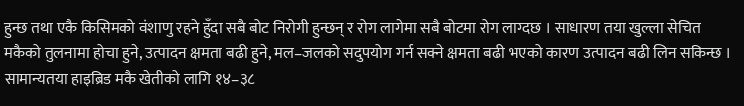हुन्छ तथा एकै किसिमको वंशाणु रहने हुँदा सबै बोट निरोगी हुन्छन् र रोग लागेमा सबै बोटमा रोग लाग्दछ । साधारण तया खुल्ला सेचित मकैको तुलनामा होचा हुने, उत्पादन क्षमता बढी हुने, मल–जलको सदुपयोग गर्न सक्ने क्षमता बढी भएको कारण उत्पादन बढी लिन सकिन्छ । सामान्यतया हाइब्रिड मकै खेतीको लागि १४–३८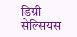डिग्री सेल्सियस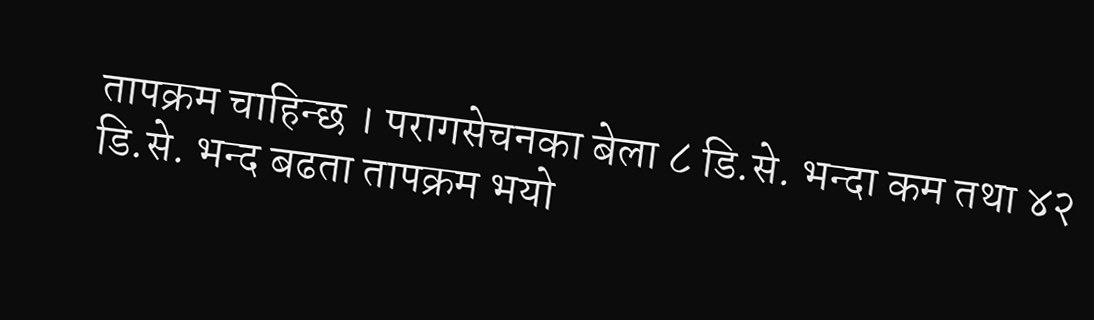तापक्रम चाहिन्छ । परागसेचनका बेला ८ डि.से. भन्दा कम तथा ४२ डि.से. भन्द बढता तापक्रम भयो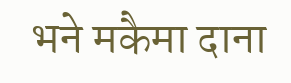भने मकैमा दाना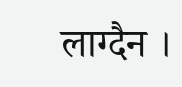लाग्दैन ।